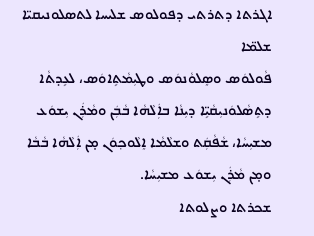ܐܓܪܬ‌ܐ ܕܬܪܬܝ ܕܦܘܠܘܣ ܫܠܝܚܐ ܠܬܣܠܘܢܝܩܝ̈ܐ
ܫܠܡ̈ܐ
ܦܵܘܠܘܿܣ ܘܣܸܠܘܵܢܘܿܣ ܘܛܝܼܡܵܬܹܐܘܿܣ، ܠܥܹܕܬܵ‌ܐ ܕܬܹܣܵܠܘܿܢܝܼܩܵܝܹ̈ܐ ܕܝܼܢܵܐ ܒܐܲܠܵܗܵܐ ܒܵܒܲܢ ܘܡܵܪܲܢ ܝܼܫܘܿܥ ܡܫܝܼܚܵܐ، ܫܵܦܵܩܲܬ ܘܫܠܵܡܵܐ ܐܸܠܵܘܟ݂ܘܿܢ ܡ̣ܢ ܐܲܠܵܗܵܐ ܒܵܒܵܐ ܘܡ̣ܢ ܡܵܪܲܢ ܝܼܫܘܿܥ ܡܫܝܼܚܵܐ.
ܫܟܪܬ‌ܐ ܘܨܠܘܬ‌ܐ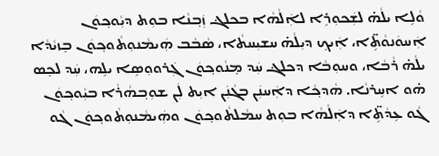ܘܵܠܹܐ ܝܠܵܗ̇ ܠܫܲܟܘܼܪܹܐ ܠܐܲܠܵܗܵܐ ܒܟܠܔ ܙܲܒ݂ܢܵܐ ܒܘܼܬ ܕܝܼܵܘܟ݂ܘܿܢ ܐܲܚܘܿܢܘܵܬܹ̈‌ܐ، ܐܲܝܟ݂ ܕܝܼܠܵܗ̇ ܚܫܝܼܚܬܵ‌ܐ، ܣܵܒܵܒ ܗܲܝܡܵܢܘܼܬܵܘܟ݂ܘܿܢ ܒܸܙܝܵܕܵܐ ܝܠܵܗ̇ ܪܵܒܵܐ، ܘܚܘܼܒܵܐ ܕܟܠܔ ܚܲܕ ܡܸܢܵܘܟ݂ܘܿܢ ܓܲܪܘܘܼܣܹܐ ܝܠܹܗ، ܚܲܕ ܠܟܸܣ ܗ̇ܘ ܐܚܹܪܢܵܐ. ܗܵܕܟ݂ܵܐ ܕܐܲܚܢܲܢ ܒܓܵܢܲܢ ܐܝܼܬ ܠܲܢ ܫܘܼܒ݂ܗܵܪܵܐ ܒܝܼܵܘܟ݂ܘܿܢ ܓܵܘ ܥܹܕܵܬܹ̈‌ܐ ܕܐܲܠܵܗܵܐ ܒܘܼܬ ܚܡܵܠܬܵܘܟ݂ܘܿܢ ܘܗܲܝܡܵܢܘܼܬܵܘܟ݂ܘܿܢ ܓܵܘ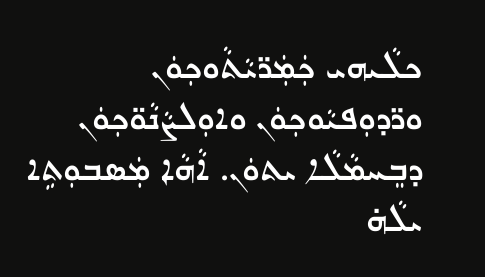ܟܠܵܝܗ‌ܝ ܟܲܡܲܪ̈ܝܵܬܵܘܟ݂ܘܿܢ ܘܪ̈ܕܘܼܦܝܵܘܟ݂ܘܿܢ ܘܐܘܼܠܨܵܢܵܘ̈ܟ݂ܘܿܢ ܕܒܸܚܡܵܠܵܐ ܝܬܘܿܢ. ܐܵܗܵܐ ܡܲܣܒܘܼܬܹ‌ܐ ܝܠܵܗ̇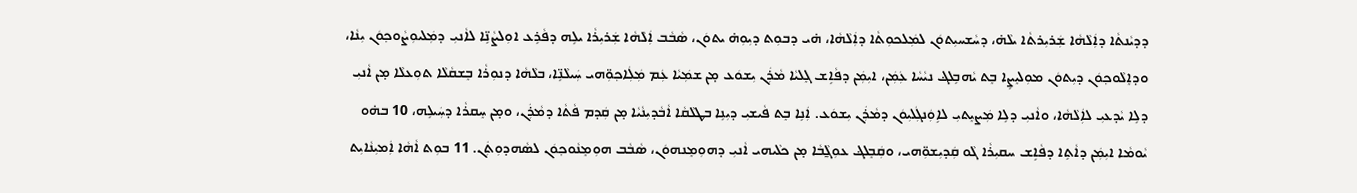ܕܕܝܵܢܬܵ‌ܐ ܕܐܲܠܵܗܵܐ ܫܲܪܝܼܪܬܵ‌ܐ ܝܠܵܗ̇، ܕܚܵܫܚܝܼܬܘܿܢ ܠܡܲܠܟܘܼܬܵ‌ܐ ܕܐܲܠܵܗܵܐ، ܗ̇ܝ ܕܒܘܼܬ ܕܝܼܘܼܗ̇ ܝܬܘܿܢ، ܣܵܒܵܒ ܐܲܠܵܗܵܐ ܫܲܪܝܼܪܵܐ ܝܠܹܗ ܕܦܵܪܹܥ ܐܘܼܠܨܵܢܹ̈ܐ ܠܐܵܢܝܼ ܕܡܲܠܝܘܼܨܵܘܟ݂ܘܿܢ ܝܼܢܵܐ، ܘܕܐܸܠܵܘܟ݂ܘܿܢ ܕܝܼܬܘܿܢ ܡܘܼܠܝܸܨܹܐ ܒܸܬ ܝܵܗܒܹܠܔ ܢܝܵܚܵܐ ܥܲܡܲܢ، ܐܝܼܡܲܢ ܕܦܵܐܹܫ ܓܸܠܝܵܐ ܡܵܪܲܢ ܝܼܫܘܿܥ ܡ̣ܢ ܫܡܲܝܵܐ ܥܲܡ ܡܲܠܲܐܟ݂ܘܼ̈ܗ‌ܝ ܚܲܝܠܵܢܹ̈ܐ، ܒܠܵܗܵܐ ܕܢܘܼܪܵܐ ܒܸܫܩܵܠܵܐ ܬܘܼܥܠܵܐ ܡ̣ܢ ܐܵܢܝܼ ܕܠܹܐ ܝܵܕܥܝܼ ܠܐܲܠܵܗܵܐ، ܘܐܵܢܝܼ ܕܠܹܐ ܡܲܨܝܸܬ‌ܝܼ ܠܐܹܘܲܢܓܲܠܝܼܘܿܢ ܕܡܵܪܲܢ ܝܼܫܘܿܥ. ܐܲܢܹܐ ܒܸܬ ܦܵܝܫܝܼ ܕܝܼܢܹܐ ܒܛܠܵܩܵܐ ܐܵܒܵܕܝܼܢܵܝܵܐ ܡ̣ܢ ܩܲܕܡ ܦܵܬܵ‌ܐ ܕܡܵܪܲܢ، ܘܡ̣ܢ ܚܸܩܪܵܐ ܕܚܲܝܠܹܗ، 10 ܒܗ̇ܘ ܝܵܘܡܵܐ ܐܝܼܡܲܢ ܕܐܵܬܹ‌ܐ ܕܦܵܐܹܫ ܚܩܝܼܪܵܐ ܓܵܘ ܩܲܕܝܼܫܘܼ̈ܗ‌ܝ، ܘܩܲܒܸܠܔ ܥܘܼܓ̰ܵܒܵܐ ܡ̣ܢ ܟܠܵܝܗ‌ܝ ܐܵܢܝܼ ܕܗܘܼܡܸܢܗܘܿܢ، ܣܵܒܵܒ ܗܘܼܡܸܢܵܘܟ݂ܘܿܢ ܠܣܵܗܕܘܼܬܲܢ. 11 ܒܘܼܬ ܐܵܗܵܐ ܐܲܡܝܼܢܵܐܝܼܬ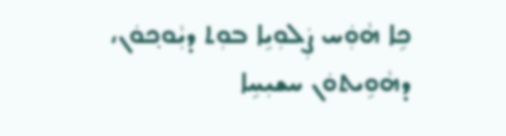ܟܹܐ ܗܵܘܲܚ ܨܲܠܘܼܝܹܐ ܒܘܼܬ ܕܝܼܵܘܟ݂ܘܿܢ، ܕܗܵܘܹܝܬܘܿܢ ܚܫܝܼܚܹܐ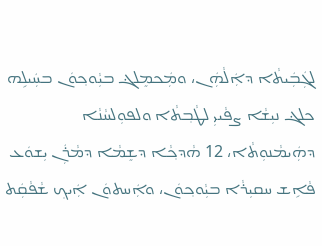ܠܓܲܒܲܝܬܵ‌ܐ ܕܐܲܠܵܗܲܢ، ܘܡܲܟܡܸܠܔ ܒܝܼܵܘܟ݂ܘܿܢ ܒܚܲܝܠܹܗ ܟܠܔ ܢܝܼܫܵܐ ܨܦܵܝܝܼ ܠܛܵܒ݂ܬܵ‌ܐ ܘܠܦܘܼܠܚܵܢܵܐ ܕܗܲܝܡܵܢܘܼܬܵ‌ܐ، 12 ܗܵܕܟ݂ܵܐ ܕܫܸܡܵܐ ܕܡܵܪܲܢ ܝܼܫܘܿܥ ܦܵܐܹܫ ܚܩܝܼܪܵܐ ܒܝܼܵܘܟ݂ܘܿܢ، ܘܐܲܚܬܘܿܢ ܐܲܝܟ݂ ܫܵܦܵܩܲܬ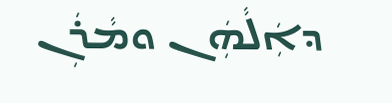ܕܐܲܠܵܗܲܢ ܘܡܵܪܲܢ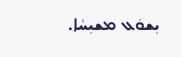ܝܼܫܘܿܥ ܡܫܝܼܚܵܐ.